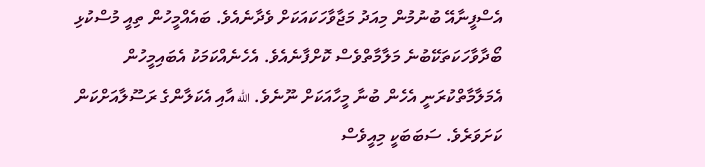އެސްފީނާއޭ ބުނުމުން މިއަދު މަޖާވާހަކައަކަށް ވެދާނެއެވެ. ބައެއްމީހުން ތިއީ މުސްކުޅި ބޯދާވާހަކަތަކޭބުނެ މަލާމާތްވެސް ކޮށްފާނެއެވެ. އެހެނެއްކަމަކު އެބައިމީހުން އެމަލާމާތްކުރަނީ އެހެން ބުނާ މީހާއަކަށް ނޫނެވެ. الله އާއި އެކަލާންގެ ރަސޫލާއަށްކަން ކަށަވަރެވެ. ސަބަބަކީ މިއީވެސް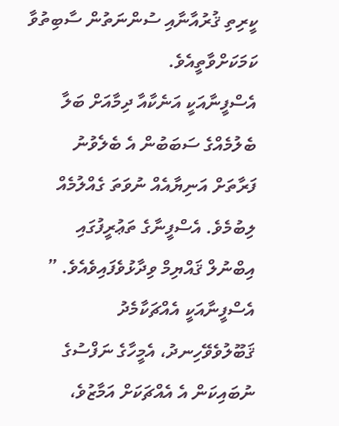ކީރިތި ޤުރުއާނާއި ސުންނަތުން ސާބިތުވާ ކަމަކަށްވާތީއެވެ.
އެސްފީނާއަކީ އަނެކާއާ ދިމާއަށް ބަލާ ބެލުމެއްގެ ސަބަބުން އެ ބެލެވުނު ފަރާތަށް އަނިޔާއެއް ނުވަތަ ގެއްލުމެއް ލިބުމެވެ. އެސްފީނާގެ ތަޢުރީފުގައި އިބްނުލް ޤައްޔިމް ވިދާޅުވެފައިވެއެވެ. ” އެސްފީނާއަކީ އެއްޗަކާމެދު ޤަބޫލުވެވޭހިނދު، އެމީހާގެ ނަފްސުގެ ނުބައިކަން އެ އެއްޗަކަށް އަމާޒުވެ،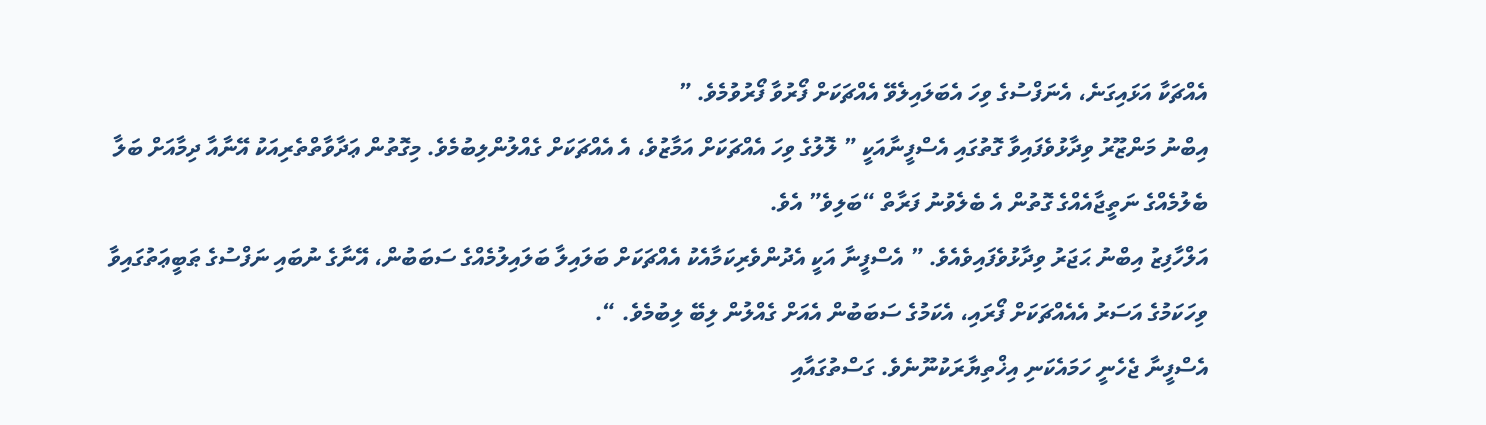އެއްޗަކާ އަޅައިގަނެ، އެނަފްސުގެ ވިހަ އެބަލައިލެވޭ އެއްޗަކަށް ފޯރުވާ ފޯރުވުމެވެ. ”
އިބްނު މަންޒޫރު ވިދާޅުވެފައިވާ ގޮތުގައި އެސްފީނާއަކީ ” ލޮލުގެ ވިހަ އެއްޗަކަށް އަމާޒުވެ، އެ އެއްޗަކަށް ގެއްލުންލިބުމެވެ. މިގޮތުން ޢަދާވާތްތެރިއަކު އޭނާއާ ދިމާއަށް ބަލާ ބެލުމެއްގެ ނަތީޖާއެއްގެ ގޮތުން އެ ބެލެވުނު ފަރާތް “ބަލިވެ” އެވެ.
އަލްހާފިޒު އިބްނު ޙަޖަރު ވިދާޅުވެފައިވެއެވެ. ” އެސްފީނާ އަކީ އެދުންވެރިކަމާއެކު އެއްޗަކަށް ބަލައިލާ ބަލައިލުމެއްގެ ސަބަބުން، އޭނާގެ ނުބައި ނަފްސުގެ ޠަބީޢަތުގައިވާ ވިހަކަމުގެ އަސަރު އެއެއްޗަކަށް ފޯރައި، އެކަމުގެ ސަބަބުން އެއަށް ގެއްލުން ލިބޭ ލިބުމެވެ. “.
އެސްފީނާ ޖެހެނީ ހަމައެކަނި އިޚްތިޔާރަކުނޫނެވެ. ގަސްތުގައާއި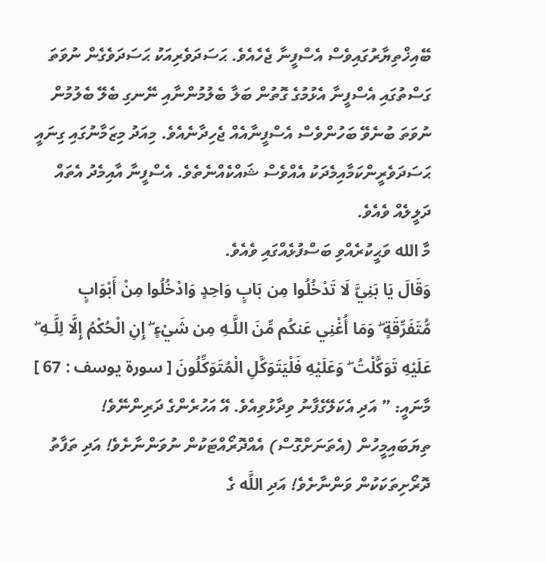ބޭއިޚްތިޔާރުގައިވެސް އެސްފީނާ ޖެހެއެވެ. ޙަސަދަވެރިއަކު ޙަސަދަވެގެން ނުވަތަ ގަސްތުގައި އެސްފީނާ އެޅުމުގެ ގޮތުން ބަލާ ބެލުމުންނާއި ނޭނގި ބެލޭ ބެލުމުން ނުވަތަ ބުނެވޭ ބަހުންވެސް އެސްފީނާއެއް ޖެހިދާނެއެވެ. މިއަދު މިޒަމާނުގައި ގިނައީ ޙަސަދަވެރީންކަމާއިމެދަކު އެއްވެސް ޝައްކެއްނެތެވެ. އެސްފީނާ އާއިމެދު އެތައް ދަލީލެއް ވެއެވެ.
މާ الله ވަޙީކުރެއްވި ބަސްފުޅެއްގައި ވެއެވެ.
وَقَالَ يَا بَنِيَّ لَا تَدْخُلُوا مِن بَابٍ وَاحِدٍ وَادْخُلُوا مِنْ أَبْوَابٍ مُّتَفَرِّقَةٍ ۖ وَمَا أُغْنِي عَنكُم مِّنَ اللَّـهِ مِن شَيْءٍ ۖ إِنِ الْحُكْمُ إِلَّا لِلَّـهِ ۖ عَلَيْهِ تَوَكَّلْتُ ۖ وَعَلَيْهِ فَلْيَتَوَكَّلِ الْمُتَوَكِّلُونَ [ سورة يوسف : 67 ] މާނައީ: ” އަދި އެކަލޭގެފާނު ވިދާޅުވިއެވެ. އޭ އަހުރެންގެ ދަރިންނޭވެ! ތިޔަބައިމީހުން (އެތަނަށްގޮސް) އެއްދޮރޯއްޓަކުން ނުވަންނާށެވެ! އަދި ތަފާތު ދޮރޯށިތަކަކުން ވަންނާށެވެ! އަދި اللَّه ގެ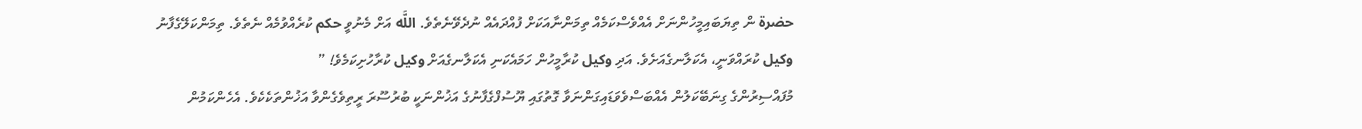حضرة ން ތިޔަބައިމީހުންނަށް އެއްވެސްކަމެއް ތިމަންނާއަކަށް ފުއްދައެއް ނުދެވޭނެތެވެ. اللَّه އަށް މެނުވީ حكم ކުރެއްވުމެއް ނެތެވެ. ތިމަންކަލޭގެފާނު وكيل ކުރައްވަނީ، އެކަލާނގެއަށެވެ. އަދި وكيل ކުރާމީހުން ހަމައެކަނި އެކަލާނގެއަށް وكيل ކުރާހުށިކަމެވެ! ”
މުފައްސިރުންގެ ގިނަބޭކަލުން އެއްބަސްވެވަޑައިގަންނަވާ ގޮތުގައި ޔޫސުފްގެފާނުގެ އަޚުންނަކީ ބުރުސޫރަ ރީތިވެގެންވާ އަޚުންތަކެކެވެ. އެހެންކަމުން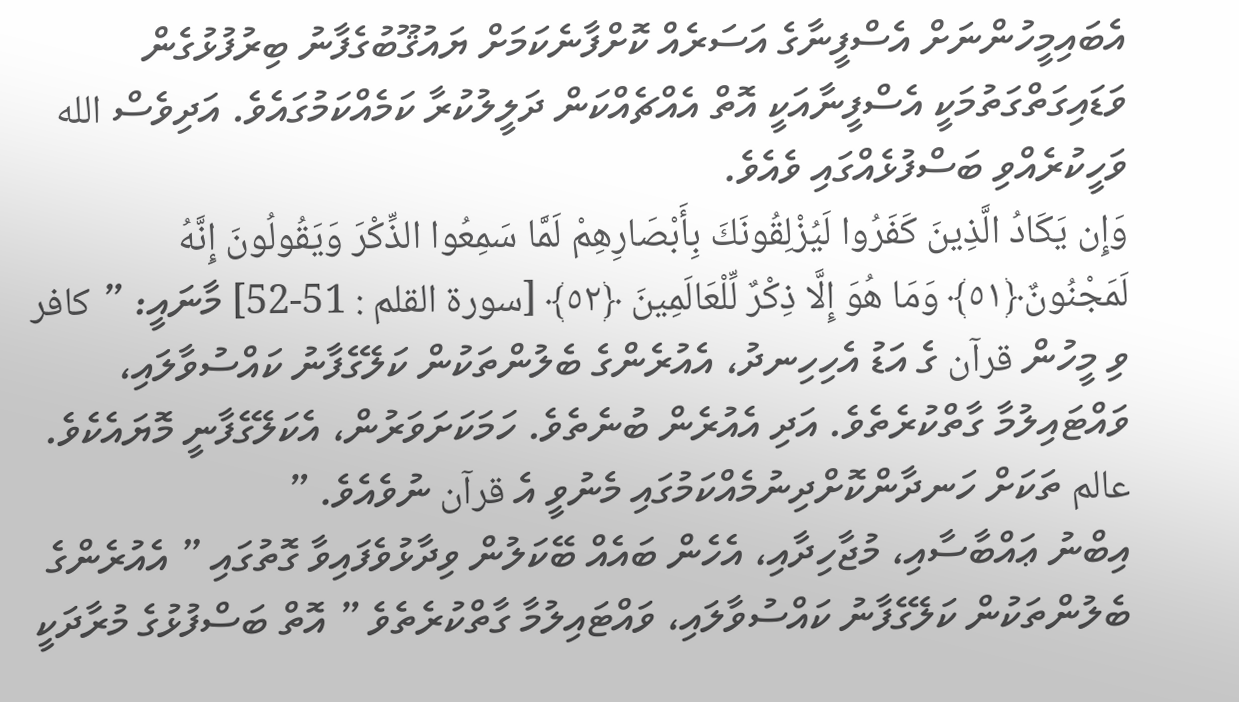އެބައިމީހުންނަށް އެސްފީނާގެ އަސަރެއް ކޮށްފާނެކަމަށް ޔައުޤޫބުގެފާނު ބިރުފުޅުގެން ވަޑައިގަތްގަތުމަކީ އެސްފީނާއަކީ އޮތް އެއްޗެއްކަން ދަލީލުކުރާ ކަމެއްކަމުގައެވެ. އަދިވެސް الله ވަހީކުރެއްވި ބަސްފުޅެއްގައި ވެއެވެ.
وَإِن يَكَادُ الَّذِينَ كَفَرُوا لَيُزْلِقُونَكَ بِأَبْصَارِهِمْ لَمَّا سَمِعُوا الذِّكْرَ وَيَقُولُونَ إِنَّهُ لَمَجْنُونٌ﴿٥١﴾ وَمَا هُوَ إِلَّا ذِكْرٌ لِّلْعَالَمِينَ ﴿٥٢﴾ [سورة القلم : 51-52] މާނައީ: ” كافر ވި މީހުން قرآن ގެ އަޑު އެހިހިނދު، އެއުރެންގެ ބެލުންތަކުން ކަލޭގެފާނު ކައްސުވާލައި، ވައްޓައިލުމާ ގާތްކުރެތެވެ. އަދި އެއުރެން ބުނެތެވެ. ހަމަކަށަވަރުން، އެކަލޭގެފާނީ މޮޔައެކެވެ. عالم ތަކަށް ހަނދާންކޮށްދިނުމެއްކަމުގައި މެނުވީ އެ قرآن ނުވެއެވެ. ”
އިބްނު ޢައްބާސާއި، މުޖާހިދާއި، އެހެން ބައެއް ބޭކަލުން ވިދާޅުވެފައިވާ ގޮތުގައި ” އެއުރެންގެ ބެލުންތަކުން ކަލޭގެފާނު ކައްސުވާލައި، ވައްޓައިލުމާ ގާތްކުރެތެވެ ” އޮތް ބަސްފުޅުގެ މުރާދަކީ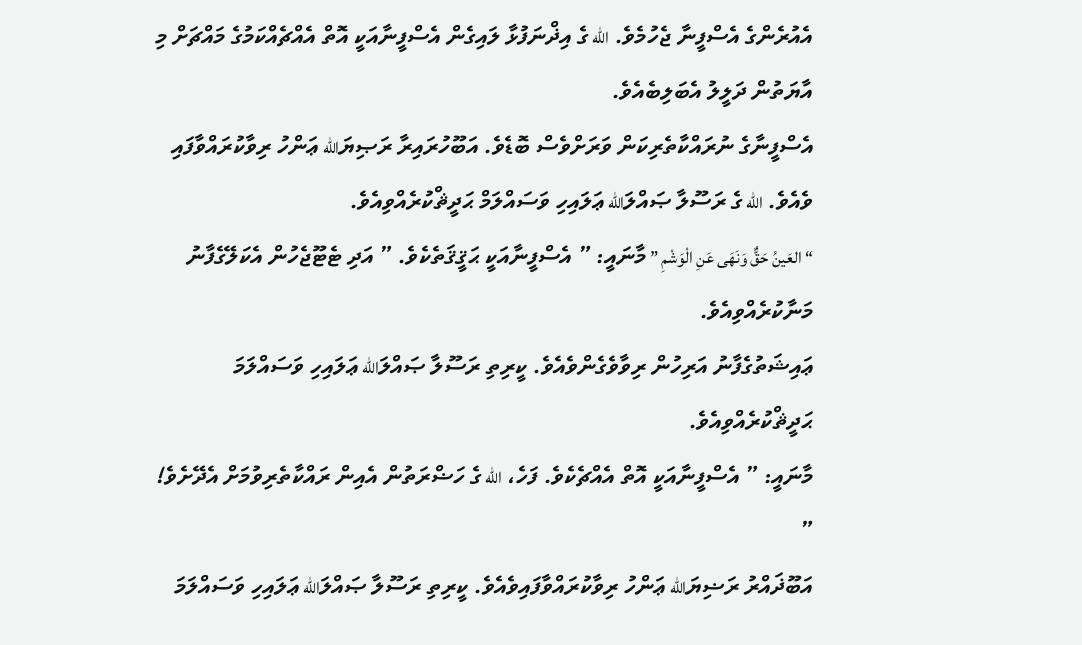އެއުރެންގެ އެސްފީނާ ޖެހުމެވެ. الله ގެ އިޛްނަފުޅާ ލައިގެން އެސްފީނާއަކީ އޮތް އެއްޗެއްކަމުގެ މައްޗަށް މި އާޔަތުން ދަލީލު އެބަލިބެއެވެ.
އެސްފީނާގެ ނުރައްކާތެރިކަން ވަރަށްވެސް ބޮޑެވެ. އަބޫހުރައިރާ ރަޞިޔަالله ޢަންހު ރިވާކުރައްވާފައި ވެއެވެ. الله ގެ ރަސޫލާ ޞައްލަالله ޢަލައިހި ވަސައްލަމް ޙަދީޘްކުރެއްވިއެވެ.
“العَينُ حَقٌّ وَنَهَى عَنِ الْوَشْمِ ” މާނައީ: ” އެސްފީނާއަކީ ޙަޤީޤަތެކެވެ. ” އަދި ޓެޓޫޖެހުން އެކަލޭގެފާނު މަނާކުރެއްވިއެވެ.
ޢައިޝަތުގެފާނު އަރިހުން ރިވާވެގެންވެއެވެ. ކީރިތި ރަސޫލާ ޞައްލަالله ޢަލައިހި ވަސައްލަމަ ޙަދީޘްކުރެއްވިއެވެ.
މާނައީ: ” އެސްފީނާއަކީ އޮތް އެއްޗެކެވެ. ފަހެ، الله ގެ ހަޟްރަތުން އެއިން ރައްކާތެރިވުމަށް އެދޭށެވެ! ”
އަބޫޛައްރު ރަޟިޔަالله ޢަންހު ރިވާކުރައްވާފައިވެއެވެ. ކީރިތި ރަސޫލާ ޞައްލަالله ޢަލައިހި ވަސައްލަމަ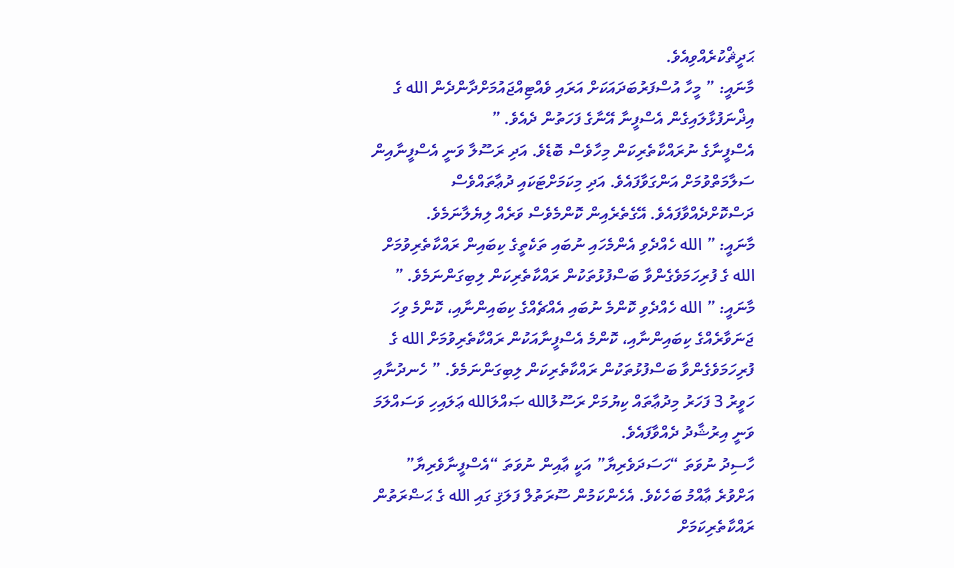ޙަދީޘްކުރެއްވިއެވެ.
މާނައީ: ” މީހާ އުސްފަރުބަދައަކަށް އަރައި ވެއްޓިއްޖައުމަށްދާންދެން الله ގެ އިޛްނަފުޅާލައިގެން އެސްފީނާ އޭނާގެ ފަހަތުން ދެއެވެ. ”
އެސްފީނާގެ ނުރައްކާތެރިކަން މިހާވެސް ބޮޑެވެ. އަދި ރަސޫލާ ވަނީ އެސްފީނާއިން ސަލާމަތްވުމަށް އަންގަވާފައެވެ. އަދި މިކަމަށްޓަކައި ދުޢާތައްވެސް ދަސްކޮށްދެއްވާފައެވެ. އޭގެތެރެއިން ކޮންމެވެސް ވަރެއް ލިޔެލާނަމެވެ.
މާނައީ: ” الله ހެއްދެވި އެންމެހައި ނުބައި ތަކެތީގެ ކިބައިން ރައްކާތެރިވުމަށް الله ގެ ފުރިހަމަވެގެންވާ ބަސްފުޅުތަކުން ރައްކާތެރިކަން ލިބިގަންނަމެވެ. ”
މާނައީ: ” الله ހެއްދެވި ކޮންމެ ނުބައި އެއްޗެއްގެ ކިބައިންނާއި، ކޮންމެ ވިހަ ޖަނަވާރެއްގެ ކިބައިންނާއި، ކޮންމެ އެސްފީނާއަކުން ރައްކާތެރިވުމަށް الله ގެ ފުރިހަމަވެގެންވާ ބަސްފުޅުތަކުން ރައްކާތެރިކަން ލިބިގަންނަމެވެ. ” ހެނދުނާއި ހަވީރު 3 ފަހަރު މިދުޢާތައް ކިޔުމަށް ރަސޫލުالله ޞައްލަالله ޢަލައިހި ވަސައްލަމަ ވަނީ އިރުޝާދު ދެއްވާފައެވެ.
ހާސިދު ނުވަތަ “ހަސަދަވެރިޔާ” އަކީ ޢާއިން ނުވަތަ “އެސްފީނާވެރިޔާ” އަށްވުރެ ޢާއްމު ބަހެކެވެ. އެހެންކަމުން ސޫރަތުލް ފަލަޤި ގައި الله ގެ ޙަޟްރަތުން ރައްކާތެރިކަމަށް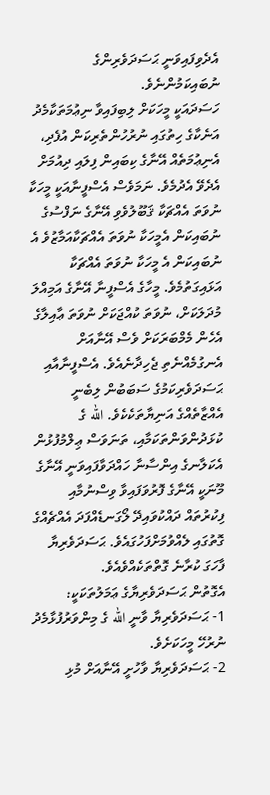އެދެވިފައިވަނީ ޙަސަދަވެރިންގެ ނުބައިކަމުންނެވެ.
ހަސަދައަކީ މީހަކަށް ލިބިފައިވާ ނިޢުމަތަކާމެދު އަނެކާގެ ހިތުގައި ނުރުހުންތެރިކަން އުފެދި، އެނިޢުމަތެއް އޭނާގެ ކިބައިން ފިލައި ދިއުމަށް އެދެވޭ އެދުމެވެ. ނަމަވެސް އެސްފީނާއަކީ މީހަކާ ނުވަތަ އެއްޗަކާ ޤަބޫލުވެވި އޭނާގެ ނަފްސުގެ ނުބައިކަން އެމީހަކާ ނުވަތަ އެއްޗަކާއަމާޒުވެ އެ ނުބައިކަން އެ މީހަކާ ނުވަތަ އެއްޗަކާ އަޅައިގަތުމެވެ. މީހާގެ އެސްފީނާ އޭނާގެ އަމިއްލަ މުދަލަކަށް، ނުވަތަ ކުއްޖަކަށް ނުވަތަ ޢާއިލާގެ އެހެން މެމްބަރަކަށް ވެސް އޭނާއަށް އެނގުމެއްނެތި ޖެހިދާނެއެވެ. އެސްފީނާއާއި ޙަސަދަވެރިކަމުގެ ސަބަބުން ލިބެނީ އެއްޒާތެއްގެ އަނިޔާތަކެކެވެ. الله ގެ ކުޅަދުންވަންތަކަމާއި، ތަނަވަސް ޢިލްމުފުޅުން އެކަލާނގެ އިންސާނާ ހައްދަވާފައިވަނީ އޭނާގެ މޫނަކީ އޭނާގެ ފޮރުވަފައިވާ ވިސްނުމާއި ފިކުރުތައް ދައްކުވައިދޭ ލޯގަނޑެއްފަދަ އެއްޗެއްގެ ގޮތުގައި ލެއްވުމަށްފަހުގައެވެ. ޙަސަދަވެރިޔާ ފާހަގަ ކުރާނެ ގޮތްތަކެއްވެއެވެ.
އެގޮތުން ޙަސަދަވެރިޔާގެ ޢަމަލުތަކަކީ:
1- ޙަސަދަވެރިޔާ ވާނީ الله ގެ މިންވަރުފުޅާމެދު ނުރުހޭ މީހަކަށެވެ.
2- ޙަސަދަވެރިޔާ ވާހުށީ އޭނާއަށް މުޅި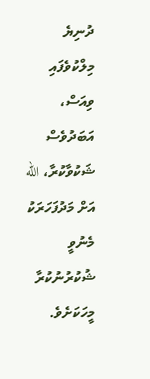ދުނިޔެ މިލްކުވެފައި ވިއަސް، އަބަދުވެސް ޝަކުވާކުރާ، الله އަށް މަދުފަހަރަކު މެނުވީ ޝުކުރުނުކުރާ މީހަކަށެވެ.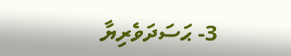3- ޙަސަދަވެރިޔާ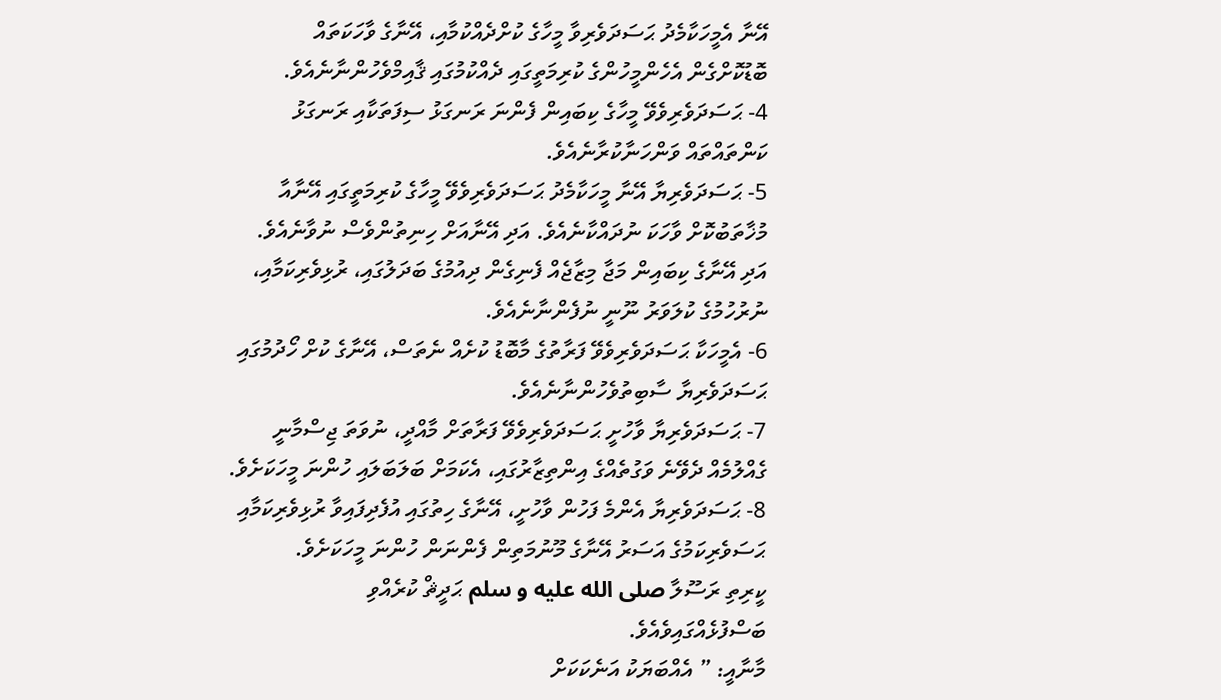އޭނާ އެމީހަކާމެދު ޙަސަދަވެރިވާ މީހާގެ ކުށްދެއްކުމާއި، އޭނާގެ ވާހަކަތައް ބޮޑުކޮށްގެން އެހެންމީހުންގެ ކުރިމަތީގައި ދެއްކުމުގައި ޤާއިމްވެހުންނާނެއެވެ.
4- ޙަސަދަވެރިވެވޭ މީހާގެ ކިބައިން ފެންނަ ރަނގަޅު ސިފަތަކާއި ރަނގަޅު ކަންތައްތައް ވަންހަނާކުރާނެއެވެ.
5- ޙަސަދަވެރިޔާ އޭނާ މީހަކާމެދު ޙަސަދަވެރިވެވޭ މީހާގެ ކުރިމަތީގައި އޭނާއާ މުޚާތަބުކޮށް ވާހަކަ ނުދައްކާނެއެވެ. އަދި އޭނާއަށް ހިނިތުންވެސް ނުވާނެއެވެ. އަދި އޭނާގެ ކިބައިން މަޖާ މިޒާޖެއް ފެނިގެން ދިއުމުގެ ބަދަލުގައި، ރުޅިވެރިކަމާއި، ނުރުހުމުގެ ކުލަވަރު ނޫނީ ނުފެންނާނެއެވެ.
6- އެމީހަކާ ޙަސަދަވެރިވެވޭ ފަރާތުގެ މާބޮޑު ކުށެއް ނެތަސް، އޭނާގެ ކުށް ހޯދުމުގައި ޙަސަދަވެރިޔާ ސާބިތުވެހުންނާނެއެވެ.
7- ޙަސަދަވެރިޔާ ވާހުށީ ޙަސަދަވެރިވެވޭ ފަރާތަށް މާއްދީ، ނުވަތަ ޖިސްމާނީ ގެއްލުމެއް ދެވޭނެ ވަގުތެއްގެ އިންތިޒާރުގައި، އެކަމަށް ބަލަބަލައި ހުންނަ މީހަކަށެވެ.
8- ޙަސަދަވެރިޔާ އެންމެ ފަހުން ވާހުށީ، އޭނާގެ ހިތުގައި އުފެދިފައިވާ ރުޅިވެރިކަމާއި ޙަސަވެރިކަމުގެ އަސަރު އޭނާގެ މޫނުމަތިން ފެންނަން ހުންނަ މީހަކަށެވެ.
ކީރިތި ރަސޫލާ صلى الله عليه و سلم ޙަދީޘް ކުރެއްވި ބަސްފުޅެއްގައިވެއެވެ.
މާނާއީ: ” އެއްބަޔަކު އަނެކަކަށް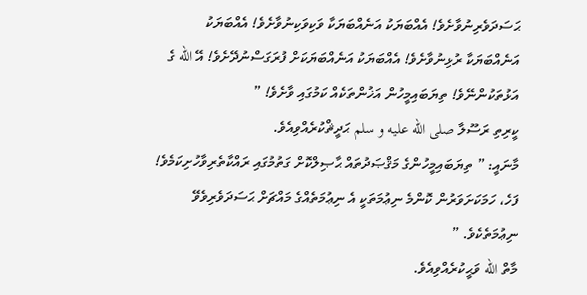ޙަސަދަވެރިނުވާށެވެ! އެއްބަޔަކު އަނެއްބަޔަކާ ވަކިވަކިނުވާށެވެ! އެއްބަޔަކު އަނެއްބަޔަކާ ރުޅިނުވާށެވެ! އެއްބަޔަކު އަނެއްބަޔަކަށް ފުރަގަސްނުދޭށެވެ! އޭ الله ގެ އަޅުތަކުންނޭވެ! ތިޔަބައިމީހުން އަޚުންތަކެއް ކަމުގައި ވާށެވެ! ”
ކީރިތި ރަސޫލާ صلى الله عليه و سلم ޙަދީޘްކުރެއްވިއެވެ.
މާނައީ: ” ތިޔަބައިމީހުންގެ މަޤްޞަދުތައް ޙާޞިލްކޮށް ގަތުމުގައި ރައްކާތެރިވާހުށިކަމެވެ! ފަހެ، ހަމަކަށަވަރުން ކޮންމެ ނިޢުމަތަކީ އެ ނިޢުމަތެއްގެ މައްޗަށް ޙަސަދަވެރިވެވޭ ނިޢުމަތެކެވެ. ”
މާތް الله ވަޙީކުރެއްވިއެވެ.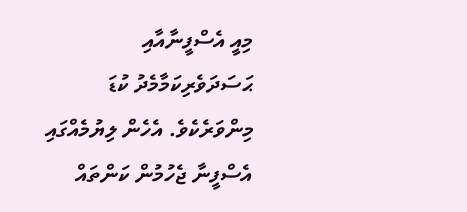މިއީ އެސްފީނާއާއި ޙަސަދަވެރިކަމާމެދު ކުޑަ މިންވަރެކެވެ. އެހެން ލިޔުމެއްގައި އެސްފީނާ ޖެހުމުން ކަންތައް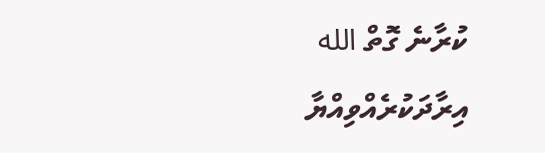ކުރާނެ ގޮތް الله އިރާދަކުރެއްވިއްޔާ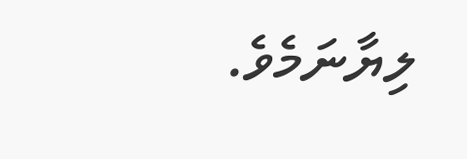ލިޔާނަމެވެ.